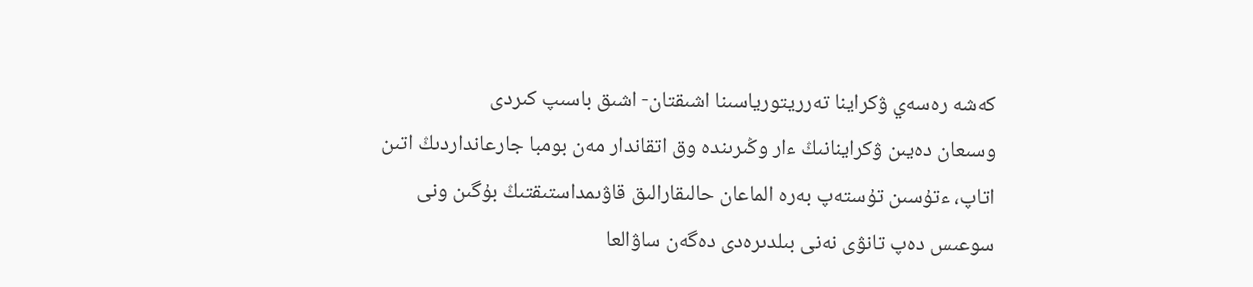كەشە رەسەي ۋكراينا تەرريتورياسىنا اشىقتان- اشىق باسىپ كىردى
وسىعان دەيىن ۋكراينانىڭ ءار وڭىرىندە وق اتقاندار مەن بومبا جارعانداردىڭ اتىن اتاپ، ءتۇسىن تۇستەپ بەرە الماعان حالىقارالىق قاۋىمداستىقتىڭ بۇگىن ونى سوعىس دەپ تانۋى نەنى بىلدىرەدى دەگەن ساۋالعا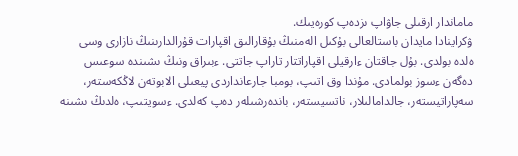ماماندار ارقىلى جاۋاپ ىزدەپ كورەيىك.
ۋكراينادا مايدان باستالعالى بۇكىل الەمنىڭ بۇقارالىق اقپارات قۇرالدارىنىڭ نازارى وسى ەلدە بولدى. بۇل جاقتان ءارقيلى اقپاراتتار تاراپ جاتتى. ءبىراق ونىڭ ىشىندە سوعىس دەگەن ءسوز بولمادى. مۇندا وق اتىپ، بومبا جارعانداردى پيعىلى الابوتەن لاڭكەستەر، سەپاراتيستەر، جالدامالىلار، ناتسيستەر، باندەرشىلەر دەپ كەلدى. ءسويتىپ، ەلدىڭ ىشىنە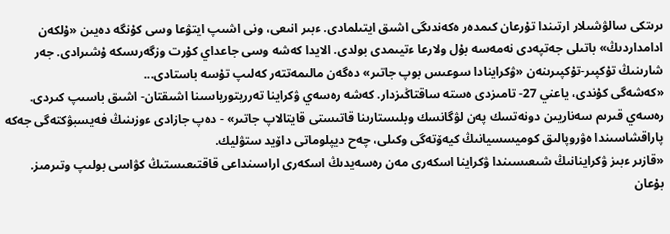ىرىتكى سالۋشىلار ارتىندا تۇرعان كىمدەر ەكەندىگى اشىق ايتىلمادى. ءبىر انىعى، ونى اشىپ ايتۋعا وسى كۇنگە دەيىن «ۇلكەن ادامداردىڭ» باتىلى جەتپەدى نەمەسە بۇل ولارعا ءتيىمدى بولدى. الايدا كەشە وسى جاعداي كۇرت وزگەرىسكە ۇشىرادى. جەر شارىنىڭ تۇكپىر-تۇكپىرىنەن «ۋكراينادا سوعىس بوپ جاتىر» دەگەن مالىمەتتەر كەلىپ تۇسە باستادى...
«كەشەگى كۇندى، ياعني 27- تامىزدى ەستە ساقتاڭىزدار. كەشە رەسەي ۋكراينا تەرريتورياسىنا اشىقتان- اشىق باسىپ كىردى. رەسەي قىرىم سەناريىن دونەتسك پەن لۋگانسك وبلىستارىنا قاتىستى قايتالاپ جاتىر» - دەپ جازادى ءوزىنىڭ فەيسبۋكتەگى جەكە پاراقشاسىندا ەۋروپالىق كوميسسيانىڭ كيەۆتەگى وكىلى، چەح ديپلوماتى داۆيد ستۋليك.
«قازىر ءبىز ۋكراينانىڭ شىعىسىندا ۋكراينا اسكەرى مەن رەسەيدىڭ اسكەرى اراسىنداعى قاقتىعىستىڭ كۋاسى بولىپ وتىرمىز. بۇعان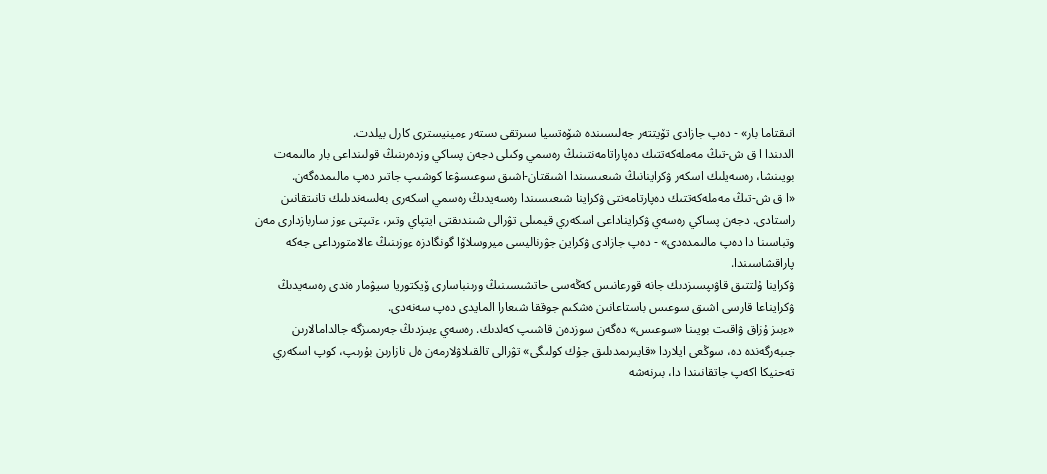انىقتاما بار» - دەپ جازادى تۆيتتەر جەلىسىندە شۆەتسيا سىرتقى ىستەر ءمينيسترى كارل بيلدت.
الدىندا ا ق ش-تىڭ مەملەكەتتىك دەپاراتامەنتىنىڭ رەسمي وكىلى دجەن پساكي وزدەرىنىڭ قولىنداعى بار مالىمەت بويىنشا، رەسەيلىك اسكەر ۋكراينانىڭ شىعىسىندا اشىقتان-اشىق سوعىسۋعا كوشىپ جاتىر دەپ مالىمدەگەن.
«ا ق ش-تىڭ مەملەكەتتىك دەپارتامەنتى ۋكراينا شىعىسىندا رەسەيدىڭ رەسمي اسكەرى بەلسەندىلىك تانىتقانىن راستادى. دجەن پساكي رەسەي ۋكرايناداعى اسكەري قيمىلى تۋرالى شىندىقتى ايتپاي وتىر، ءتىپتى ءوز ساربازدارى مەن وتباسىنا دا دەپ مالىمدەدى» - دەپ جازادى ۋكراين جۋرناليسى ميروسلاۆا گونگادزە ءوزىنىڭ عالامتورداعى جەكە پاراقشاسىندا.
ۋكراينا ۇلتتىق قاۋىپسىزدىك جانە قورعانىس كەڭەسى حاتشىسىنىڭ ورىنباسارى ۆيكتوريا سيۋمار ەندى رەسەيدىڭ ۋكرايناعا قارسى اشىق سوعىس باستاعانىن ەشكىم جوققا شىعارا المايدى دەپ سەنەدى.
«ءبىز ۇزاق ۋاقىت بويىنا «سوعىس» دەگەن سوزدەن قاشىپ كەلدىك. رەسەي ءبىزدىڭ جەرىمىزگە جالدامالارىن جىبەرگەندە دە، سوڭعى ايلاردا «قايىرىمدىلىق جۇك كولىگى» تۋرالى تالقىلاۋلارمەن ەل نازارىن بۇرىپ، كوپ اسكەري تەحنيكا اكەپ جاتقانىندا دا، بىرنەشە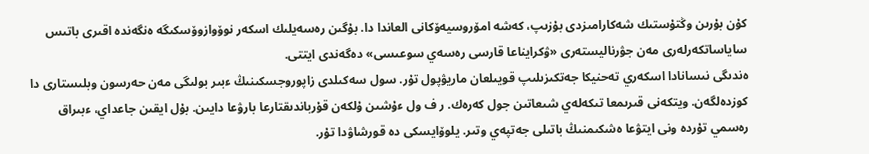كۇن بۇرىن وڭتۇستىك شەكارامىزدى بۇزىپ، كەشە امۆروسيەۆكانى العاندا دا. بۇگىن رەسەيلىك اسكەر نوۆوازوۆسكىگە ەنگەندە اقىرى باتىس ساياساتكەرلەرى مەن جۋرناليستەرى «ۋكرايناعا قارسى رەسەي سوعىسى» دەگەندى ايتتى.
ەندىگى نىسانادا اسكەري تەحنيكا جەتكىزىلىپ قويىلعان ماريۋپول تۇر. سول سەكىلدى زاپوروجسكىنىڭ ءبىر بولىگى مەن حەرسون وبلىستارى دا كوزدەلگەن. ويتكەنى قىرىمعا تىكەلەي شىعاتىن جول كەرەك. ر ف ول ءۇشىن ۇلكەن قۇرباندىقتارعا بارۋعا دايىن. بۇل ايقىن جاعداي، ءبىراق رەسمي تۇردە ونى ايتۋعا ەشكىمنىڭ باتىلى جەتپەي وتىر. يلوۆايسكى دە قورشاۋدا تۇر.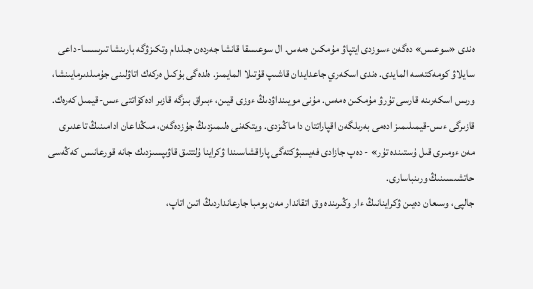ەندى «سوعىس» دەگەن ءسوزدى ايتپاۋ مۇمكىن ەمەس. ال سوعىسقا قانشا جەردەن جىلدام وتكىزۋگە بارىنشا تىرىسسا-داعى سايلاۋ كومەكتەسە المايدى. ەندى اسكەري جاعدايدان قاشىپ قۇتىلا المايمىز. ەلدەگى بۇكىل ەركەك اتاۋلىنى جۇمىلدىرمايىنشا، ورىس اسكەرىنە قارسى تۇرۋ مۇمكىن ەمەس. مۇنى مويىنداۋدىڭ ءوزى قيىن، ءبىراق بىزگە قازىر ادەكۆاتتى ءىس-قيمىل كەرەك. قازىرگى ءىس-قيمىلىمىز ادەمى بەرىلگەن اقپاراتتان دا ماڭىزدى. ويتكەنى ەلىمىزدىڭ جۇزدەگەن، مىڭداعان ادامىنىڭ تاعدىرى مەن ءومىرى قىل ۇستىندە تۇر» - دەپ جازادى فەيسبۋكتەگى پاراقشاسىندا ۋكراينا ۇلتتىق قاۋىپسىزدىك جانە قورعانىس كەڭەسى حاتشىسىنىڭ ورىنباسارى.
جالپى، وسىعان دەيىن ۋكراينانىڭ ءار وڭىرىندە وق اتقاندار مەن بومبا جارعانداردىڭ اتىن اتاپ،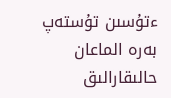ءتۇسىن تۇستەپ بەرە الماعان حالىقارالىق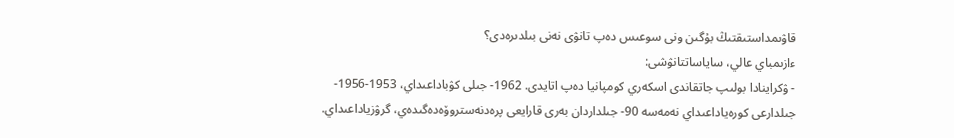قاۋىمداستىقتىڭ بۇگىن ونى سوعىس دەپ تانۋى نەنى بىلدىرەدى؟
ءازىمباي عالي، ساياساتتانۋشى:
- ۋكراينادا بولىپ جاتقاندى اسكەري كومپانيا دەپ اتايدى. 1962- جىلى كۋباداعىداي، 1953-1956- جىلدارعى كورەياداعىداي نەمەسە 90- جىلداردان بەرى قارايعى پرەدنەستروۆەدەگىدەي، گرۋزياداعىداي.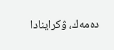دەمەك، ۋكراينادا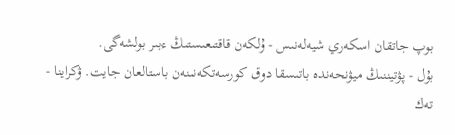بوپ جاتقان اسكەري شيەلەنىس - ۇلكەن قاقتىعىستىڭ ءبىر بولشەگى.
بۇل - پۋتيننىڭ ميۋنحەندە باتىسقا دوق كورسەتكەنىنەن باستالعان جايت. ۋكراينا - تەك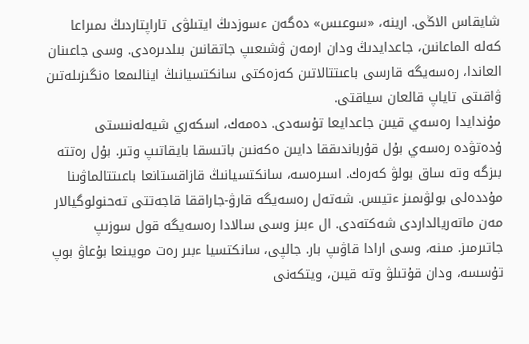شايقاس الاڭى. ارينە، «سوعىس» دەگەن ءسوزدىڭ ايتىلۋى تاراپتاردىڭ ىمىراعا كەلە الماعانىن، جاعدايدىڭ ودان ارمەن ۋشىعىپ جاتقانىن بىلدىرەدى. وسى جاعىنان العاندا، رەسەيگە قارسى باعىتتالاتىن كەزەكتى سانكتسيانىڭ اينالىمعا ەنگىزىلەتىن ۋاقىتى تاياپ قالعان سياقتى.
مۇندايدا رەسەي قيىن جاعدايعا تۇسەدى. دەمەك، اسكەري شيەلەنىستى ۇدەتۋدە رەسەي بۇل قۇرباندىققا دايىن ەكەنىن باتىسقا بايقاتىپ وتىر. بۇل رەتتە بىزگە وتە ساق بولۋ كەرەك. اسىرەسە، سانكتسيانىڭ قازاقستانعا باعىتتالماۋىنا مۇددەلى بولۋىمىز ءتيىس. شەتەل رەسەيگە قارۋ-جاراققا قاجەتتى تەحنولوگيالار مەن ماتەريالداردى شەكتەدى. ال ءبىز وسى سالادا رەسەيگە قول سوزىپ جاتىرمىز. مىنە، وسى ارادا قاۋىپ بار. جالپى، سانكتسيا ءبىر رەت مويىنعا بۇعاۋ بوپ تۇسسە، ودان قۇتىلۋ وتە قيىن، ويتكەنى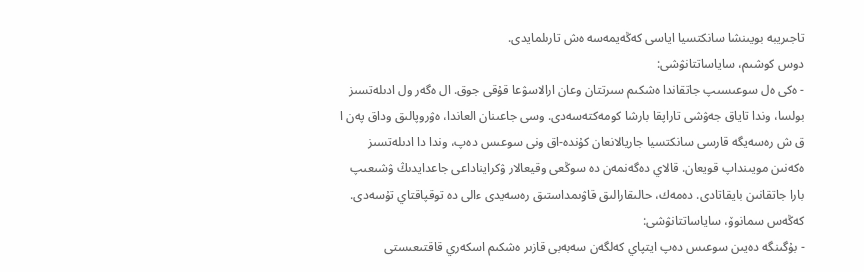تاجىريبە بويىنشا سانكتسيا اياسى كەڭەيمەسە ەش تارىلمايدى.
دوس كوشىم، ساياساتتانۋشى:
- ەكى ەل سوعىسىپ جاتقاندا ەشكىم سىرتتان وعان ارالاسۋعا قۇقى جوق. ال ەگەر ول ادىلەتسىز بولسا، وندا تاياق جەۋشى تاراپقا بارشا كومەكتەسەدى. وسى جاعىنان العاندا، ەۋروپالىق وداق پەن ا ق ش رەسەيگە قارسى سانكتسيا جاريالانعان كۇندە-اق ونى سوعىس دەپ، وندا دا ادىلەتسىز ەكەنىن مويىنداپ قويعان. قالاي دەگەنمەن دە سوڭعى وقيعالار ۋكرايناداعى جاعدايدىڭ ۋشىعىپ بارا جاتقانىن بايقاتادى. دەمەك، حالىقارالىق قاۋىمداستىق رەسەيدى ءالى دە توقپاقتاي تۇسەدى.
كەڭەس سمانوۆ، ساياساتتانۋشى:
- بۇگىنگە دەيىن سوعىس دەپ ايتپاي كەلگەن سەبەبى قازىر ەشكىم اسكەري قاقتىعىستى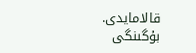قالامايدى. بۇگىنگى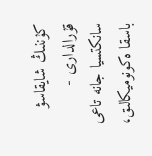كۇننىڭ شايقاسۋ قۇرالدارى - سانكتسيا جانە تاعى باسقا ەكونوميكالىق،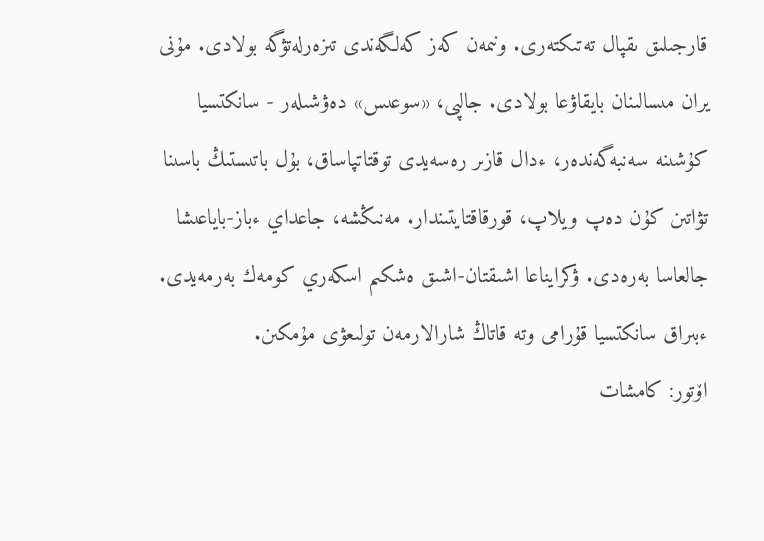قارجىلىق ىقپال تەتىكتەرى. ونىمەن كەز كەلگەندى تىزەرلەتۋگە بولادى. مۇنى يران مىسالىنان بايقاۋعا بولادى. جالپى، «سوعىس» دەۋشىلەر - سانكتسيا كۇشىنە سەنبەگەندەر، ءدال قازىر رەسەيدى توقتاتپاساق، بۇل باتىستىڭ باسىنا تۋاتىن كۇن دەپ ويلاپ، قورقاقتايتىندار. مەنىڭشە، جاعداي ءباز-باياعىشا جالعاسا بەرەدى. ۋكرايناعا اشىقتان-اشىق ەشكىم اسكەري كومەك بەرمەيدى. ءبىراق سانكتسيا قۇرامى وتە قاتاڭ شارالارمەن تولىعۋى مۇمكىن.
اۆتور: كامشات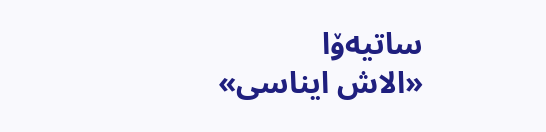ساتيەۆا
«الاش ايناسى»